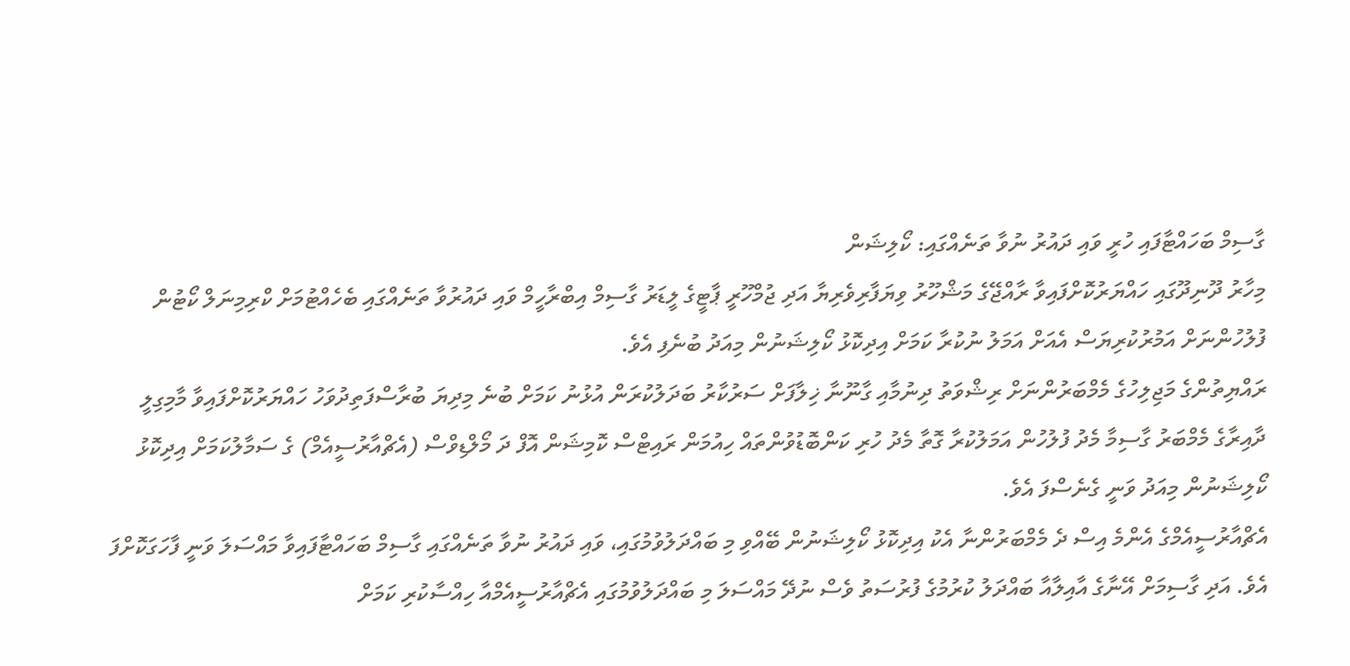ގާސިމް ބަހައްޓާފައި ހުރީ ވައި ދައުރު ނުވާ ތަނެއްގައި: ކޯލިޝަން
މިހާރު ދޫނިދޫގައި ހައްޔަރުކޮށްފައިވާ ރާއްޖޭގެ މަޝްހޫރު ވިޔަފާރިވެރިޔާ އަދި ޖުމްހޫރީ ޕާޓީގެ ލީޑަރު ގާސިމް އިބްރާހީމް ވައި ދައުރުވާ ތަނެއްގައި ބެހެއްޓުމަށް ކްރިމިނަލް ކޯޓުން ފުލުހުންނަށް އަމުރުކުރިޔަސް އެއަށް އަމަލު ނުކުރާ ކަމަށް އިދިކޮޅު ކޯލިޝަނުން މިއަދު ބުނެފި އެވެ.
ރައްޔިތުންގެ މަޖިލިހުގެ މެމްބަރުންނަށް ރިޝްވަތު ދިނުމާއި ގާނޫނާ ޚިލާފަށް ސަރުކާރު ބަދަލުކުރަން އުޅުނު ކަމަށް ބުނެ މިދިޔަ ބުރާސްފަތިދުވަހު ހައްޔަރުކޮށްފައިވާ މާމިގިލީ ދާއިރާގެ މެމްބަރު ގާސިމާ މެދު ފުލުހުން އަމަލުކުރާ ގޮތާ މެދު ހުރި ކަންބޮޑުވުންތައް ހިއުމަން ރައިޓްސް ކޮމިޝަން އޮފް ދަ މޯލްޑިވްސް (އެޗްއާރުސީއެމް) ގެ ސަމާލުކަމަށް އިދިކޮޅު ކޯލިޝަނުން މިއަދު ވަނީ ގެނެސްފަ އެވެ.
އެޗްއާރުސީއެމްގެ އެންމެ އިސް ދެ މެމްބަރުންނާ އެކު އިދިކޮޅު ކޯލިޝަނުން ބޭއްވި މި ބައްދަލުވުމުގައި، ވައި ދައުރު ނުވާ ތަނެއްގައި ގާސިމް ބަހައްޓާފައިވާ މައްސަލަ ވަނީ ފާހަގަކޮށްފަ އެވެ. އަދި ގާސިމަށް އޭނާގެ އާއިލާއާ ބައްދަލު ކުރުމުގެ ފުރުސަތު ވެސް ނުދޭ މައްސަލަ މި ބައްދަލުވުމުގައި އެޗްއާރުސީއެމްއާ ހިއްސާކުރި ކަމަށް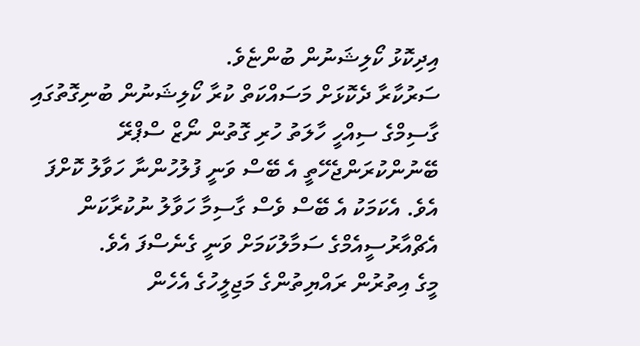އިދިކޮޅު ކޯލިޝަނުން ބުންޏެވެ.
ސަރުކާރާ ދެކޮޅަށް މަސައްކަތް ކުރާ ކޯލިޝަނުން ބުނިގޮތުގައި ގާސިމްގެ ސިއްހީ ހާލަތު ހުރި ގޮތުން ނޯޒް ސްޕްރޭ ބޭނުންކުރަންޖެހޭތީ އެ ބޭސް ވަނީ ފުލުހުންނާ ހަވާލު ކޮށްފަ އެވެ. އެކަމަކު އެ ބޭސް ވެސް ގާސިމާ ހަވާލު ނުކުރާކަން އެޗްއާރުސީއެމްގެ ސަމާލުކަމަށް ވަނީ ގެނެސްފަ އެވެ.
މީގެ އިތުރުން ރައްޔިތުންގެ މަޖިލީހުގެ އެހެން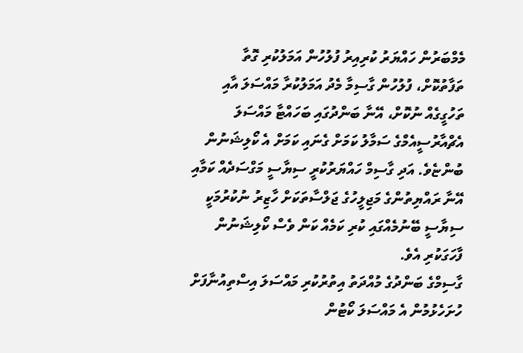މެމްބަރުން ހައްޔަރު ކުރިއިރު ފުލުހުން އަމަލުކުރި ގޮތާ ތަފާތުކޮށް، ފުލުހުން ގާސިމާ މެދު އަމަލުކުރާ މައްސަލަ އާއި ތަހުގީގެއް ނުކޮށް، އޭނާ ބަންދުގައި ބަހައްޓާ މައްސަލަ އެޗްއާރުސީއެމްގެ ސަމާލު ކަމަށް ގެނައި ކަމަށް އެ ކޯލިޝަނުން ބުންޏެވެ. އަދި ގާސިމް ހައްޔަރުކުރީ ސިޔާސީ މަގްސަދެއް ކަމާއި އޭނާ ރައްޔިތުންގެ މަޖިލީހުގެ ޖަލްސާތަކަށް ހާޒިރު ނުކުރުމަކީ ސިޔާސީ ބޭނުމެއްގައި ކުރި ކަމެއް ކަން ވެސް ކޯލިޝަނުން ފާހަގަކުރި އެވެ.
ގާސިމްގެ ބަންދުގެ މުއްދަތު އިތުރުކުރި މައްސަލަ އިސްތިއުނާފަށް ހުށަހެޅުމުން އެ މައްސަލަ ކޯޓުން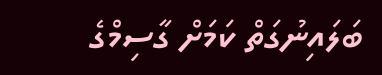ބަލައިނުގަތް ކަމަށް ގާސިމްގެ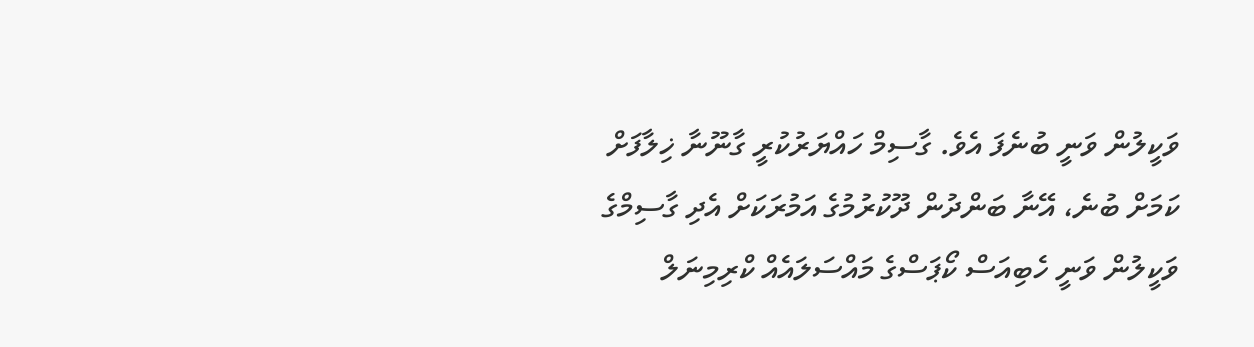ވަކީލުން ވަނީ ބުނެފަ އެވެ. ގާސިމް ހައްޔަރުކުރީ ގާނޫނާ ޚިލާފަށް ކަމަށް ބުނެ، އޭނާ ބަންދުން ދޫކުރުމުގެ އަމުރަކަށް އެދި ގާސިމްގެ ވަކީލުން ވަނީ ހެބިއަސް ކޯޕަސްގެ މައްސަލައެއް ކްރިމިނަލް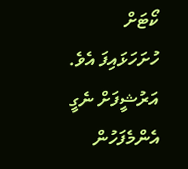ކޯޓަށް ހުށަހަޅައިފަ އެވެ.
އަރުޝީފަށް ނެގީ
އެންމެފަހުން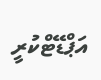އަޕްޑޭޓްކުރީ